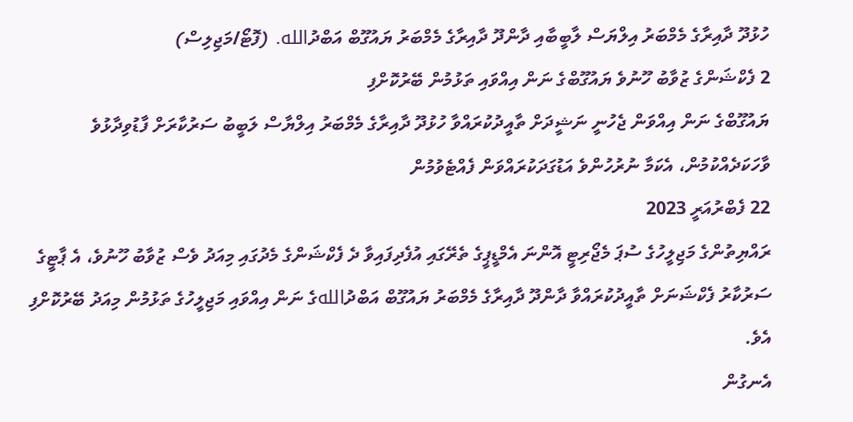ހުޅުދޫ ދާއިރާގެ މެމްބަރު އިލްޔަސް ލާބީބާއި ދާންދޫ ދާއިރާގެ މެމްބަރު ޔައުގޫބް އަބްދުالله. (ފޮޓޯ/މަޖިލިސް)
2 ފެކްޝަންގެ ޒުވާބު ހޫނުވެ ޔައުގޫބްގެ ނަން އިއްވައި ތަޅުމުން ބޭރުކޮށްފި
ޔައުގޫބްގެ ނަން އިއްވަން ޖެހުނީ ނަޝީދަށް ތާއީދުކުރައްވާ ހުޅުދޫ ދާއިރާގެ މެމްބަރު އިލްޔާސް ލަބީބު ސަރުކާރަށް ފާޑުވިދާޅުވެ ވާހަކަދެއްކުމުން، އެކަމާ ނުރުހުންވެ އަޑުގަދަކުރައްވަން ފެއްޓެވުމުން
22 ފެބްރުއަރީ 2023
ރައްޔިތުންގެ މަޖިލީހުގެ ސުޕަ މެޖޯރިޓީ އޮންނަ އެމްޑީޕީގެ ތެރޭގައި އުފެދިފައިވާ ދެ ފެކްޝަންގެ މެދުގައި މިއަދު ވެސް ޒުވާބު ހޫނުވެ، އެ ޕާޓީގެ ސަރުކާރު ފެކްޝަނަށް ތާއީދުކުރައްވާ ދާންދޫ ދާއިރާގެ މެމްބަރު ޔައުގޫބް އަބްދުاللهގެ ނަން އިއްވައި މަޖިލީހުގެ ތަޅުމުން މިއަދު ބޭރުކޮށްފި އެވެ.
އެނގުން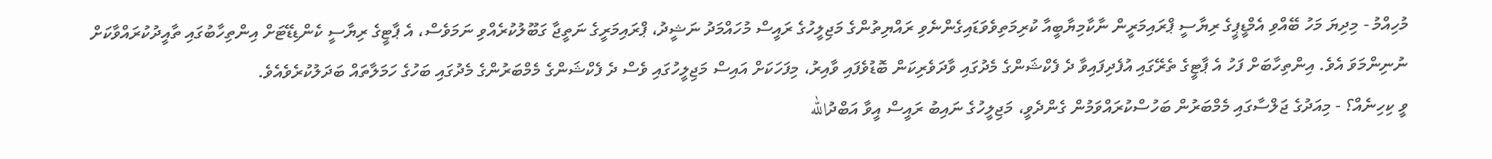މުހިއްމު - މިދިޔަ މަހު ބޭއްވި އެމްޑީޕީގެ ރިޔާސީ ޕްރައިމަރީން ނާކާމިޔާބީއާ ކުރިމަތިވެވަޑައިގެންނެވި ރައްޔިތުންގެ މަޖިލީހުގެ ރައީސް މުހައްމަދު ނަޝީދު، ޕްރައިމަރީގެ ނަތީޖާ ގަބޫލުކުރެއްވި ނަމަވެސް، އެ ޕާޓީގެ ރިޔާސީ ކެންޑިޑޭޓަށް އިންތިހާބުގައި ތާއީދުކުރައްވާކަށް ނުނިންމަވަ އެވެ. އިންތިހާބަށް ފަހު އެ ޕާޓީގެ ތެރޭގައި އުފެދިފައިވާ ދެ ފެކްޝަންގެ މެދުގައި ވާދަވެރިކަން ބޮޑުވެފައި ވާއިރު، މިފަހަކަށް އައިސް މަޖިލީހުގައި ވެސް ދެ ފެކްޝަންގެ މެމްބަރުންގެ މެދުގައި ބަހުގެ ހަމަލާތައް ބަދަލުކުރެވެއެވެ.
ވީ ކިހިނެއް؟ - މިއަދުގެ ޖަލްސާގައި މެމްބަރުން ބަހުސްކުރައްވަމުން ގެންދެވީ، މަޖިލީހުގެ ނައިބު ރައީސް އީވާ އަބްދުالله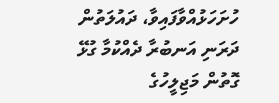ހުށަހަޅުއްވާފައިވާ، ދައުލަތުން ދަރަނި އަނބުރާ ދެއްކުމާ ގުޅޭ ގޮތުން މަޖިލީހުގެ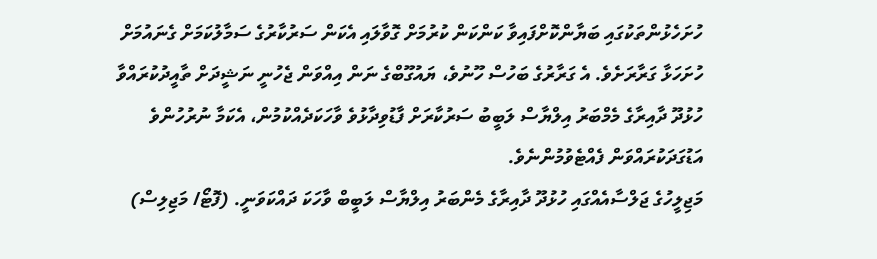ހުށަހެޅުންތަކުގައި ބަޔާންކޮށްފައިވާ ކަންކަން ކުރުމަށް ގޮވާލައި އެކަން ސަރުކާރުގެ ސަމާލުކަމަށް ގެނައުމަށް ހުށަހަޅާ ގަރާރަށެވެ. އެ ގަރާރުގެ ބަހުސް ހޫނުވެ، ޔައުގޫބްގެ ނަން އިއްވަން ޖެހުނީ ނަޝީދަށް ތާއީދުކުރައްވާ ހުޅުދޫ ދާއިރާގެ މެމްބަރު އިލްޔާސް ލަބީބު ސަރުކާރަށް ފާޑުވިދާޅުވެ ވާހަކަދެއްކުމުން، އެކަމާ ނުރުހުންވެ އަޑުގަދަކުރައްވަން ފެއްޓެވުމުންނެވެ.
މަޖިލީހުގެ ޖަލްސާއެއްގައި ހުޅުދޫ ދާއިރާގެ މެންބަރު އިލްޔާސް ލަބީބް ވާހަކަ ދައްކަވަނީ. (ފޮޓޯ/ މަޖިލިސް)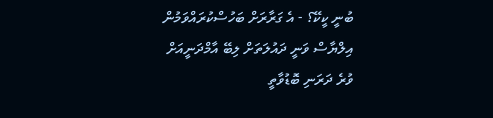ބުނީ ކީކޭ؟ - އެ ގަރާރަށް ބަހުސްކުރައްވަމުން އިލްޔާސް ވަނީ ދައުލަތަށް ލިބޭ އާމްދަނީއަށް ވުރެ ދަރަނި ބޮޑުވާތީ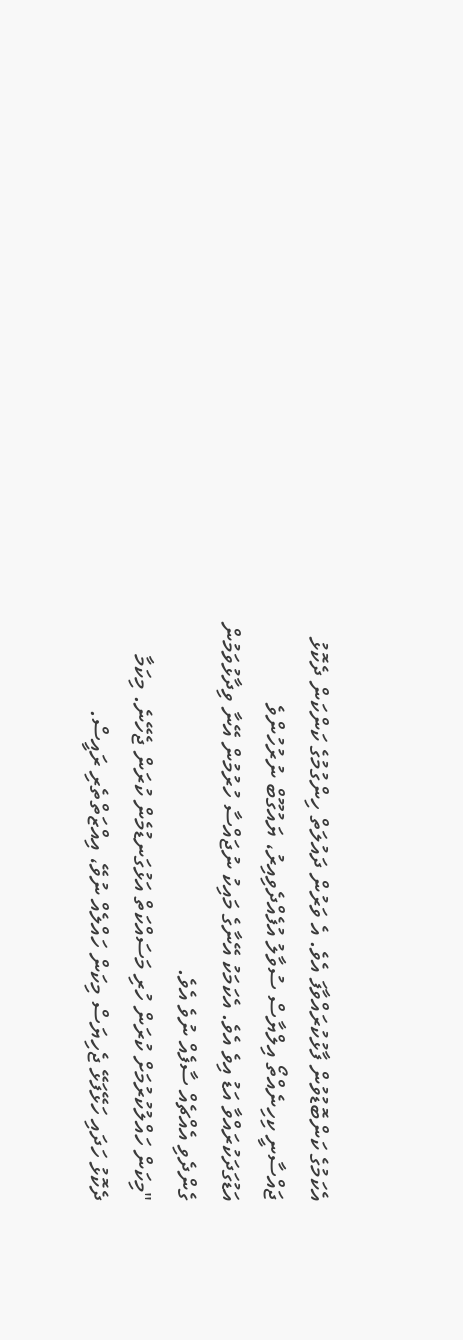އެކަމުގެ ކަންބޮޑުވުން ފާޅުކުރައްވާފަ އެވެ. އެ ވަރުން ދައުލަތް ހިންގުމުގެ ކަންކަން ދެކޮޅު ޖައްސާނީ ކިހިނެއްތޯ އިލްޔާސް ސުވާލު އުފެއްދެވިއިރު، ޔައުގޫބް ނުރުހުންވެ އަޑުގަދަކުރައްވާ އަޑު އިވެ އެވެ. އެކަމަކު އޭނާގެ މައިކު ނުޖައްސާ ހުރުމުން އޭނާ ވިދާޅުވަމުން ގެންދެވި އެއްޗެއް ސާފެއް ނުވެ އެވެ.
"މިކަން ހައްލުކުރުމަށް ކުރަން ހުރި މަސައްކަތް އަޅުގަނޑުމެން ކުރަން ޖެހޭނެ. މިކަމާ ދެކޮޅު ހަދައި ހަޅޭފަޅޭ ޖެހިޔަސް މިކަން ހައްލެއް ނުވޭ، އިއްޒަތްތެރި ރައީސް.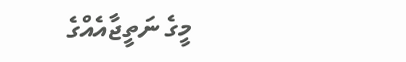މީގެ ނަތީޖާއެއްގެ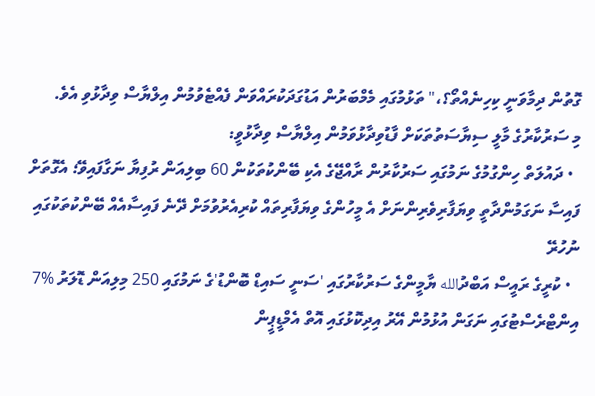ގޮތުން ދިމާވަނީ ކިހިނެއްތޯ؟،" ތަޅުމުގައި މެމްބަރުން އަޑުގަދަކުރައްވަން ފެއްޓެވުމުން އިލްޔާސް ވިދާޅުވި އެވެ.
މި ސަރުކާރުގެ މާލީ ސިޔާސަތުތަކަށް ފާޑުވިދާޅުވަމުން އިލްޔާސް ވިދާޅުވީ:
  • ދައުލަތް ހިންގުމުގެ ނަމުގައި ސަރުކާރުން ރާއްޖޭގެ އެކި ބޭންކުތަކުން 60 ބިލިއަން ރުފިޔާ ނަގާފައިވޭ؛ އެގޮތަށް ފައިސާ ނަގަމުންދާތީ ވިޔަފާރިވެރިންނަށް އެ މީހުންގެ ވިޔަފާރިތައް ކުރިއެރުވުމަށް ދޭނެ ފައިސާއެއް ބޭންކުތަކުގައި ނުހުރޭ
  • ކުރީގެ ރައީސް އަބްދުالله ޔާމީންގެ ސަރުކާރުގައި 'ސަނީ ސައިޑް ބޮންޑު'ގެ ނަމުގައި 250 މިލިއަން ޑޮލަރު %7 އިންޓްރެސްޓުގައި ނަގަން އުޅުމުން އޭރު އިދިކޮޅުގައި އޮތް އެމްޑީޕީން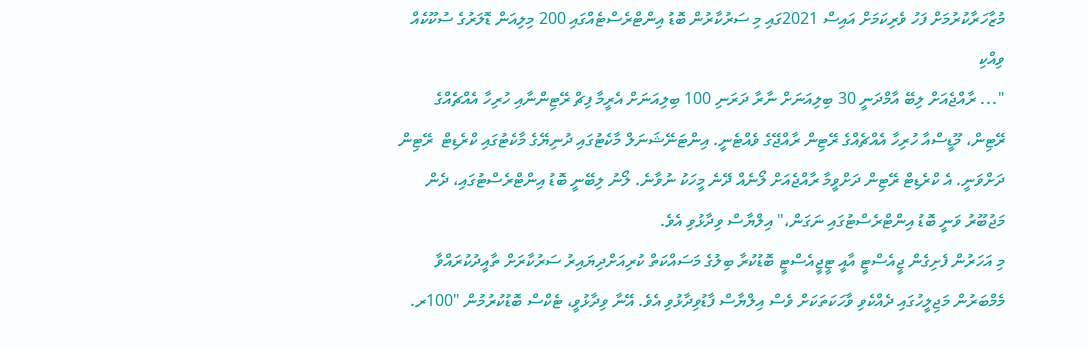މުޒާހަރާކުރުމަށް ފަހު ވެރިކަމަށް އައިސް 2021ގައި މި ސަރުކާރުން ބޮޑު އިންޓްރެސްޓެއްގައި 200 މިލިއަން ޑޮލަރުގެ ސުކޫކެއް ވިއްކި
"... ރާއްޖެއަށް ލިބޭ އާމްދަނީ 30 ބިލިއަނަށް ނާރާ ދަރަނި 100 ބިލިއަނަށް އެރީމާ ފިޗް ރޭޓިންނާއި ހުރިހާ އެއްޗެއްގެ ރޭޓިން، މޫޑީސްއާ ހުރިހާ އެއްޗެއްގެ ރޭޓިން ރާއްޖޭގެ ވެއްޓެނީ. އިންޓަނޭޝަނަލް މާކެޓުގައި ދުނިޔޭގެ މާކެޓުގައި ކްރެޑިޓް  ރޭޓިން ދަށްވަނީ. އެ ކްރެޑިޓް ރޭޓިން ދަށްވީމާ ރާއްޖެއަށް ލޯނެއް ދޭނެ މީހަކު ނުވާނެ. ލޯނު ލިބޭނީ ބޮޑު އިންޓްރެސްޓުގައި، ދެން މަޖުބޫރު ވަނީ ބޮޑު އިންޓްރެސްޓުގައި ނަގަން،" އިލްޔާސް ވިދާޅުވި އެވެ.
މި އަހަރުން ފެށިގެން ޖީއެސްޓީ އާއީ ޓީޖީއެސްޓީ ބޮޑުކުރާ ބިލުގެ މަސައްކަތް ކުރިއަށްދިޔައިރު ސަރުކާރަށް ތާއީދުކުރައްވާ މެމްބަރުން މަޖިލީހުގައި ދެއްކެވި ވާހަކަތަކަށް ވެސް އިލްޔާސް ފާޑުވިދާޅުވި އެވެ. އޭނާ ވިދާޅުވީ، ޓެކްސް ބޮޑުކުރުމުން "100ރ.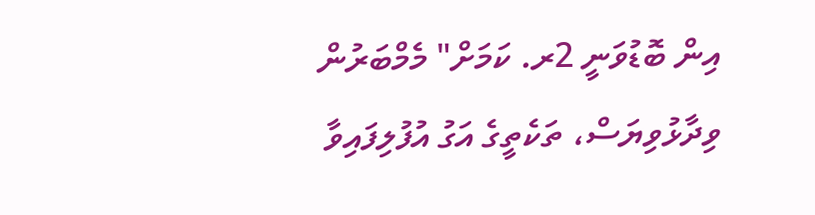އިން ބޮޑުވަނީ 2ރ. ކަމަށް" މެމްބަރުން ވިދާޅުވިޔަސް، ތަކެތީގެ އަގު އުފުލިފައިވާ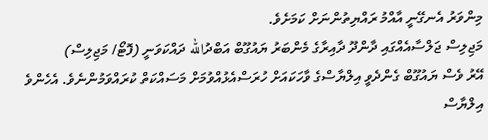މިންވަރު އެނގޭނީ އާއްމު ރައްޔިތުންނަށް ކަމަށެވެ.
މަޖިލިސް ޖަލްސާއެއްގައި ދާންދޫ ދާއިރާގެ މެންބަރު ޔައުގޫބް އަބްދުالله ދައްކަވަނީ (ފޮޓޯ/ މަޖިލިސް)
އޭރު ވެސް ޔައުގޫބް ގެންދެވީ އިލްޔާސްގެ ވާހަކައަށް ހުރަސްއެޅުއްވުމަށް މަސައްކަތް ކުރައްވަމުންނެވެ. އެހެންވެ އިލްޔާސް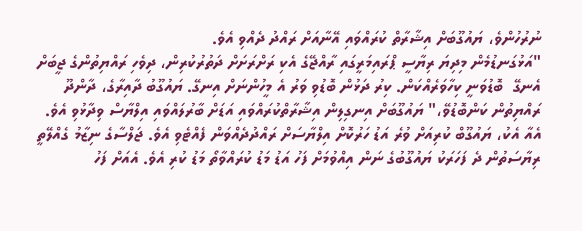ނުރުހުންވެ، ޔައުގޫބަށް އިޝާރާތް ކުރައްވައި އޭނާއަށް ރައްދު ދެއްވި އެވެ.
"އަޅުގަނޑުމެން މިދިޔަ ރިޔާސީ ޕްރައިމަރީގައި ރާއްޖޭގެ އެކި ރަށްރަށަށް ދަތުރުކުރިން، ދިވެހި ރައްޔިތުންގެ ޖީބަށް އެނގޭ  ބޮޑުވަނީ ކިހާވަރެއްކަން. ކިރު ދަޅުން ބޮޑުވި ވަރު އެ މީހުންނަށް އިނގޭ. ޔައުގޫބު ދާއިރާގެ، ދާންދޫ ރައްޔިތުން ކަންބޮޑުވޭ،" ޔައުގޫބަށް އިނގިލިން އިޝާރާތްކުރައްވައި އަޑަށް ބާރުލައްވައި އިލްޔާސް ވިދާޅުވި އެވެ.
އެއާ އެކު، ޔައުގޫބް ކުރިއަށް ވުރެ އަޑު ހަރުކޮށް އިލްޔާސަށް ރައްދުދެއްވަން ފެއްޓެވި އެވެ. ޖަލްސާގެ ނިޒާމު ގެއްލޭތީ ރިޔާސަތުން ދެ ފަހަރަކު ޔައުގޫބުގެ ނަން އިއްވުމަށް ފަހު އަޑު މަޑު ކުރައްވާތޯ މަޑު ކުރި އެވެ. އެއަށް ފަހު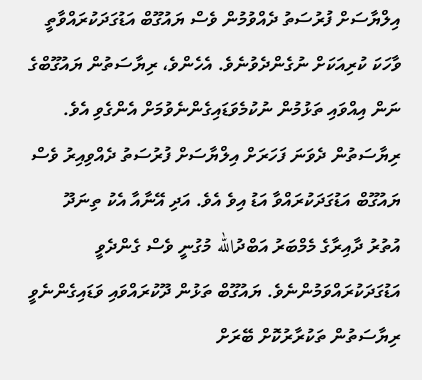އިލްޔާސަށް ފުރުސަތު ދެއްވުމުން ވެސް ޔައުގޫބް އަޑުގަދަކުރައްވާތީ ވާހަކަ ކުރިއަކަށް ނުގެންދެވުނެވެ. އެހެންވެ، ރިޔާސަތުން ޔައުގޫބްގެ ނަން އިއްވައި ތަޅުމުން ނުކުމެވަޑައިގެންނެވުމަށް އެންގެވި އެވެ.
ރިޔާސަތުން ދެވަނަ ފަހަރަށް އިލްޔާސަށް ފުރުސަތު ދެއްވިއިރު ވެސް ޔައުގޫބް އަޑުގަދަކުރައްވާ އަޑު އިވެ އެވެ. އަދި އޭނާއާ އެކު ތިނަދޫ އުތުރު ދާއިރާގެ މެމްބަރު އަބްދުالله މުގުނީ ވެސް ގެންދެވީ އަޑުގަދަކުރައްވަމުންނެވެ. ޔައުގޫބް ތަޅުން ދޫކުރައްވައި ވަޑައިގެންނެވީ ރިޔާސަތުން ތަކުރާރުކޮށް ބޭރަށް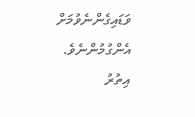ވަޑައިގެންނެވުމަށް އެންގުމުންނެވެ.
އިތުރު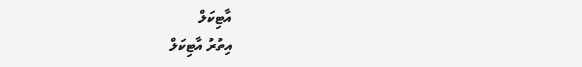އާޓިކަލް
އިތުރު އާޓިކަލް